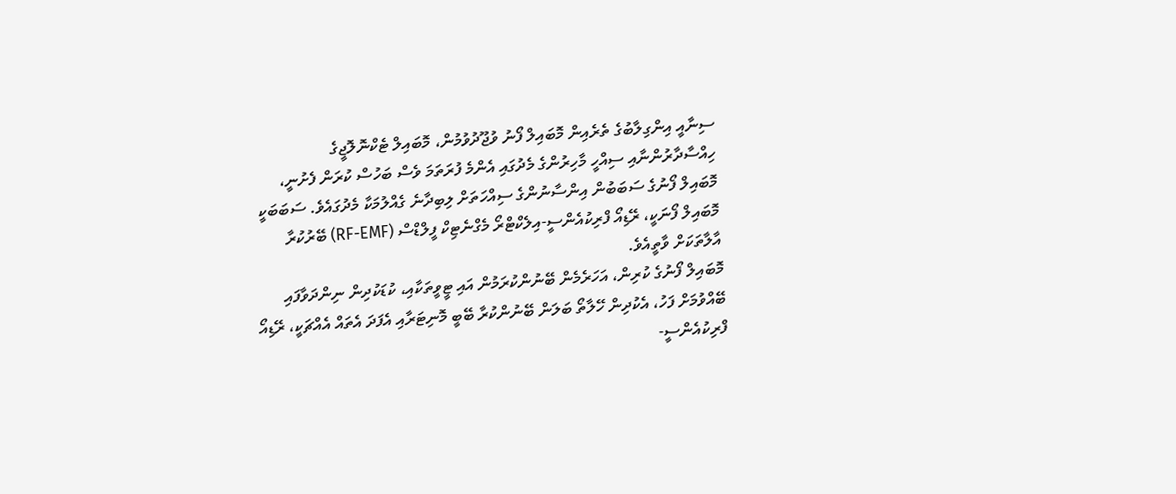ސިނާއީ އިންގިލާބުގެ ތެރެއިން މޮބައިލް ފޯނު ވުޖޫދުވުމުން، މޮބައިލް ޓެކްނޮލޮޖީގެ ހިއްސާދާރުންނާއި ސިއްހީ މާހިރުންގެ މެދުގައި އެންމެ ފުރަތަމަ ވެސް ބަހުސް ކުރަން ފެށުނީ، މޮބައިލް ފޯނުގެ ސަބަބުން އިންސާނުންގެ ސިއްހަތަށް ލިބިދާނެ ގެއްލުމަކާ މެދުގައެވެ. ސަބަބަކީ މޮބައިލް ފޯނަކީ، ރޭޑިއޯ ފްރިކުއެންސީ-އިލެކްޓްރޯ މެގްނެޓިކް ފީލްޑްސް (RF-EMF) ބޭރުކުރާ އާލާތަކަށް ވާތީއެވެ.
މޮބައިލް ފޯނުގެ ކުރިން، އަހަރެމެން ބޭނުންކުރަމުން އައި ޓީވީތަކާއި، ކުޑަކުދިން ނިންދަވާފައި ބޭއްވުމަށް ފަހު، އެކުދިން ހޭލާތޯ ބަލަން ބޭނުންކުރާ ބޭބީ މޮނިޓަރާއި އެފަދަ އެތައް އެއްޗަކީ، ރޭޑިއޯ ފްރިކުއެންސީ-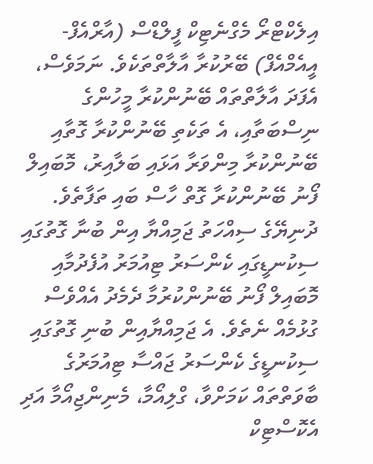އިލެކްޓްރޯ މެގްނެޓިކް ފީލްޑްސް (އާރްއެފް-އީއެމްއެފް) ބޭރުކުރާ އާލާތްތަކެވެ. ނަމަވެސް، އެފަދަ އާލާތްތައް ބޭނުންކުރާ މީހުންގެ ނިސްބަތާއި، އެ ތަކެތި ބޭނުންކުރާ ގޮތާއި ބޭނުންކުރާ މިންވަރާ އަޅައި ބަލާއިރު، މޮބައިލް ފޯނު ބޭނުންކުރާ ގޮތް ހާސް ބައި ތަފާތެވެ.
ދުނިޔޭގެ ސިއްހަތު ޖަމިއްޔާ އިން ބުނާ ގޮތުގައި ސިކުނޑީގައި ކެންސަރު ޓިއުމަރު އުފެދުމާއި މޮބައިލް ފޯނު ބޭނުންކުރުމާ ދެމެދު އެއްވެސް ގުޅުމެއް ނެތެވެ. އެ ޖަމިއްޔާއިން ބުނި ގޮތުގައި ސިކުނޑީގެ ކެންސަރު ޖައްސާ ޓިއުމަރުގެ ބާވަތްތައް ކަމަށްވާ، ގްލިއޯމާ، މެނިންޖިއޯމާ އަދި އެކޮސްޓިކް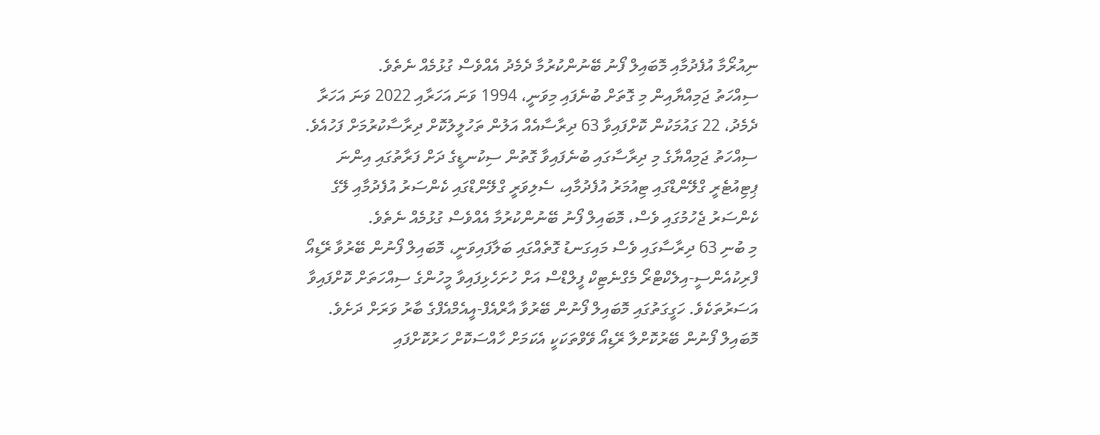ނިއުރޯމާ އުފެދުމާއި މޮބައިލް ފޯނު ބޭނުންކުރުމާ ދެމެދު އެއްވެސް ގުޅުމެއް ނެތެވެ.
ސިއްހަތު ޖަމިއްޔާއިން މި ގޮތަށް ބުނެފައި މިވަނީ، 1994 ވަނަ އަހަރާއި 2022 ވަނަ އަހަރާ ދެމެދު، 22 ގައުމަކުން ކޮށްފައިވާ 63 ދިރާސާއެއް އަލުން ތަހުލީލުކޮށް ދިރާސާކުރުމަށް ފަހުއެވެ. ސިއްހަތު ޖަމިއްޔާގެ މި ދިރާސާގައި ބުނެފައިވާ ގޮތުން ސިކުނޑީގެ ދަށް ފަރާތުގައި އިންނަ ޕިޓިއުޓެރީ ގްލޭންޑްގައި ޓިއުމަރު އުފެދުމާއި، ސެލިވަރީ ގްލޭންޑްގައި ކެންސަރު އުފެދުމާއި ލޭގެ ކެންސަރު ޖެހުމުގައި ވެސް، މޮބައިލް ފޯނު ބޭނުންކުރުމާ އެއްވެސް ގުޅުމެއް ނެތެވެ.
މި ބުނި 63 ދިރާސާގައި ވެސް މައިގަނޑު ގޮތެއްގައި ބަލާފައިވަނީ، މޮބައިލް ފޯނުން ބޭރުވާ ރޭޑިއޯ ފްރިކުއެންސީ-އިލެކްޓްރޯ މެގްނެޓިކް ފީލްޑްސް އަށް ހުށަހެޅިފައިވާ މީހުންގެ ސިއްހަތަށް ކޮށްފައިވާ އަސަރުތަކެވެ. ހަގީގަތުގައި މޮބައިލް ފޯނުން ބޭރުވާ އާރްއެފް-އީއެމްއެފްގެ ބާރު ވަރަށް ދަށެވެ. މޮބައިލް ފޯނުން ބޭރުކޮށްލާ ރޭޑިއޯ ވޭވްތަކަކީ އެކަމަށް ހާއްސަކޮށް ހަރުކޮށްފައި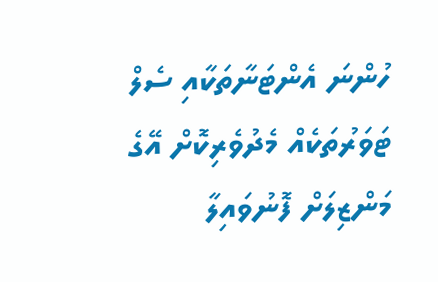ހުންނަ އެންޓަނާތަކާއި ސެލް ޓަވަރުތަކެއް މެދުވެރިކޮށް އޭގެ މަންޒިލަށް ފޮނުވައިލާ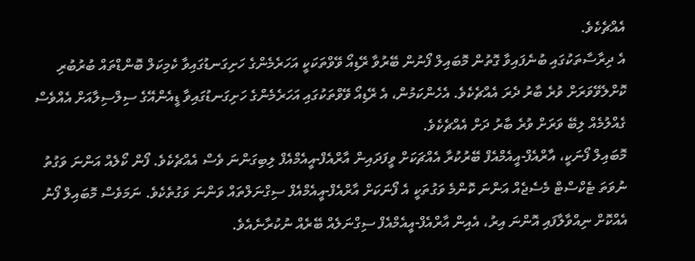އެއްޗެކެވެ.
އެ ދިރާސާތަކުގައި ބުނެފައިވާ ގޮތުން މޮބައިލް ފޯނުން ބޭރުވާ ރޭޑިއޯ ވޭވްތަކަކީ އަހަރެމެންގެ ހަށިގަނޑުގައިވާ ކެމިކަލް ބޮންޑްތައް ބުރުބުރި ކޮށްލެވޭވަރަށް ވުރެ ބާރު ދެރަ އެއްޗެކެވެ. އެހެންކަމުން، އެ ރޭޑިއޯ ވޭވްތަކުގައި އަހަރެމެންގެ ހަށިގަނޑުގައިވާ ޑީއެންއޭގެ ސިލްސިލާއަށް އެއްވެސް ގެއްލުމެއް ލިބޭ ވަރަށް ވުރެ ބާރު ދަށް އެއްޗެކެވެ.
މޮބައިލް ފޯނަކީ، އާރްއެފް-އީއެމްއެފް ބޭރުކުރާ އެއްޗަކަށް ވީފަދައިން އާރްއެފް-އީއެމްއެފް ލިބިގަންނަ ވެސް އެއްޗެކެވެ. ފޯން ކޯލެއް އަންނަ ވަގުތު ނުވަތަ ޓެކްސްޓް މެސެޖެއް އަންނަ ކޮންމެ ވަގުތަކީ އެ ފޯނަކަށް އާރްއެފް-އީއެމްއެފް ސިގްނަލްތައް ވަންނަ ވަގުތެކެވެ. ނަމަވެސް މޮބައިލް ފޯނު އެއްކޮށް ނިއްވާލާފައި އޮންނަ އިރު، އެއިން އާރްއެފް-އީއެމްއެފް ސިގްނަލެއް ބޭރެއް ނުކުރާނެއެވެ.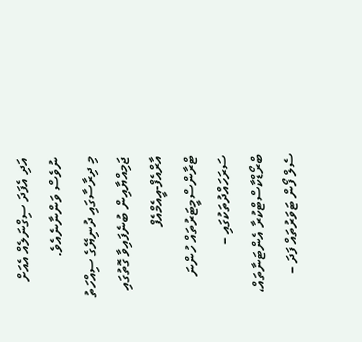އަދި އެފަދަ ސިގްނަލެއް އެއަށް ނުވެސް ވަންނާނެއެވެ.
މި ދިރާސާގައި ދުނިޔޭގެ ސިއްހަތު ޖަމިއްޔާއިން ބުނެފައިވާ ގޮތުގައި އާރްއެފް-އީއެމްއެފް ޓްރާންސްމީޓަރުތައް ހުންނަ ސަރަހައްދުތަކުގައި – ބްރޯޑްކާސްޓްކުރާ އެންޓަނާތައް، ސެލް ފޯން ޓަވަރުތައް ފަދަ –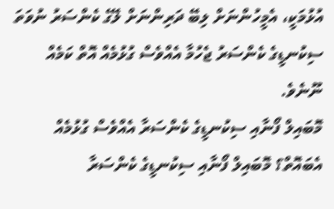އުޅުމަކީ، އެމީހުންނަށް ލިބޭ ދަރިންނަށް ލޭގެ ކެންސަރު ނުވަތަ ސިކުނޑީގެ ކެންސަރު ޖެހުމާ އެއްވެސް ގުޅުމެއް އޮތް ކަމެއް ނޫނެވެ.
މޮބައިލް ފޯނާއި ސިކުނޑީގެ ކެންސަރާ އެއްވެސް ގުޅުމެއް އެބައޮތް؟ މޮބައިލް ފޯނާއި ސިކުނޑީގެ ކެންސަރާ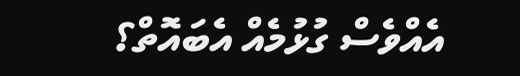އެއްވެސް ގުޅުމެއް އެބައޮތް؟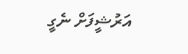އަރުޝީފަށް ނެގީ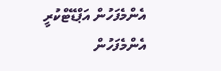އެންމެފަހުން އަޕްޑޭޓްކުރީ
އެންމެފަހުން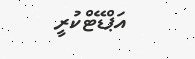އަޕްޑޭޓްކުރީ